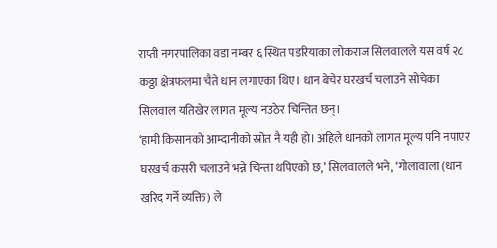राप्ती नगरपालिका वडा नम्बर ६ स्थित पडरियाका लोकराज सिलवालले यस वर्ष २८ कठ्ठा क्षेत्रफलमा चैते धान लगाएका थिए। धान बेचेर घरखर्च चलाउने सोचेका सिलवाल यतिखेर लागत मूल्य नउठेर चिन्तित छन्।
‘हामी किसानको आम्दानीको स्रोत नै यही हो। अहिले धानको लागत मूल्य पनि नपाएर घरखर्च कसरी चलाउने भन्ने चिन्ता थपिएको छ,’ सिलवालले भने, ‘गोलावाला (धान खरिद गर्ने व्यक्ति) ले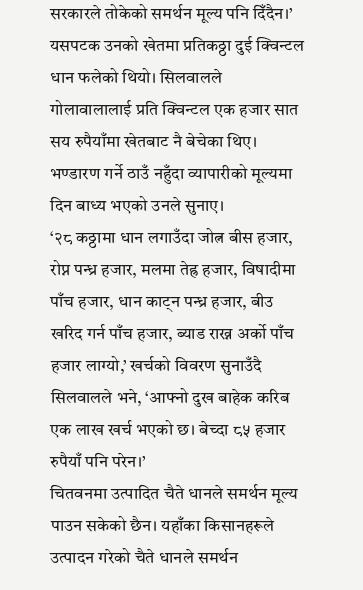सरकारले तोकेको समर्थन मूल्य पनि दिँदैन।’
यसपटक उनको खेतमा प्रतिकठ्ठा दुई क्विन्टल धान फलेको थियो। सिलवालले गोलावालालाई प्रति क्विन्टल एक हजार सात सय रुपैयाँमा खेतबाट नै बेचेका थिए। भण्डारण गर्ने ठाउँ नहुँदा व्यापारीको मूल्यमा दिन बाध्य भएको उनले सुनाए।
‘२८ कठ्ठामा धान लगाउँदा जोत्न बीस हजार, रोप्न पन्ध्र हजार, मलमा तेह्र हजार, विषादीमा पाँच हजार, धान काट्न पन्ध्र हजार, बीउ खरिद गर्न पाँच हजार, ब्याड राख्न अर्को पाँच हजार लाग्यो,’ खर्चको विवरण सुनाउँदै सिलवालले भने, ‘आफ्नो दुख बाहेक करिब एक लाख खर्च भएको छ। बेच्दा ८५ हजार रुपैयाँ पनि परेन।’
चितवनमा उत्पादित चैते धानले समर्थन मूल्य पाउन सकेको छैन। यहाँका किसानहरूले उत्पादन गरेको चैते धानले समर्थन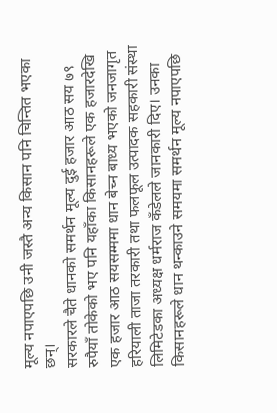मूल्य नपाएपछि उनी जस्तै अन्य किसान पनि चिन्तित भएका छन्।
सरकारले चैते धानको समर्थन मूल्य दुई हजार आठ सय ७९ रुपैयाँ तोकेको भए पनि यहाँका किसानहरूले एक हजारदेखि एक हजार आठ सयसम्ममा धान बेच्न बाध्य भएको जनजागृत हरियाली ताजा तरकारी तथा फलफूल उत्पादक सहकारी संस्था लिमिटेडका अध्यक्ष धर्मराज कँडेलले जानकारी दिए। उनका किसानहरूले धान थन्काउने समयमा समर्थन मूल्य नपाएपछि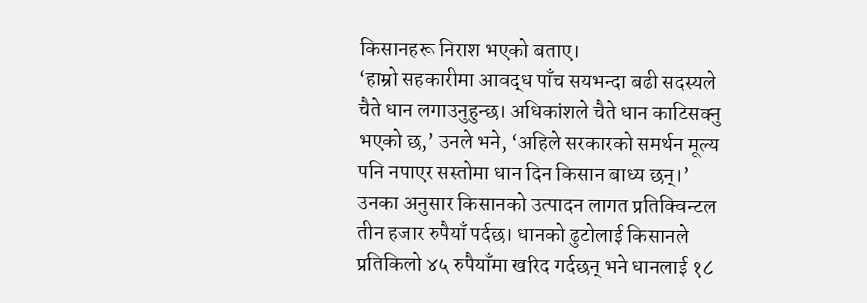किसानहरू निराश भएको बताए।
‘हाम्रो सहकारीमा आवद्ध पाँच सयभन्दा बढी सदस्यले चैते धान लगाउनुहुन्छ। अधिकांशले चैते धान काटिसक्नु भएको छ,’ उनले भने, ‘अहिले सरकारको समर्थन मूल्य पनि नपाएर सस्तोमा धान दिन किसान बाध्य छन्।’ उनका अनुसार किसानको उत्पादन लागत प्रतिक्विन्टल तीन हजार रुपैयाँ पर्दछ। धानको ढुटोलाई किसानले प्रतिकिलो ४५ रुपैयाँमा खरिद गर्दछन् भने धानलाई १८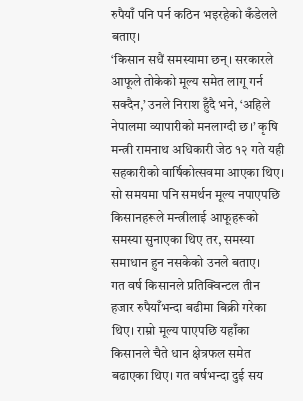रुपैयाँ पनि पर्न कठिन भइरहेको कँडेलले बताए।
‘किसान सधैं समस्यामा छन्। सरकारले आफूले तोकेको मूल्य समेत लागू गर्न सक्दैन,’ उनले निराश हुँदै भने, ‘अहिले नेपालमा व्यापारीको मनलाग्दी छ।’ कृषि मन्त्री रामनाथ अधिकारी जेठ १२ गते यही सहकारीको वार्षिकोत्सवमा आएका थिए। सो समयमा पनि समर्थन मूल्य नपाएपछि किसानहरूले मन्त्रीलाई आफूहरूको समस्या सुनाएका थिए तर, समस्या समाधान हुन नसकेको उनले बताए।
गत वर्ष किसानले प्रतिक्विन्टल तीन हजार रुपैयाँभन्दा बढीमा बिक्री गरेका थिए। राम्रो मूल्य पाएपछि यहाँका किसानले चैते धान क्षेत्रफल समेत बढाएका थिए। गत वर्षभन्दा दुई सय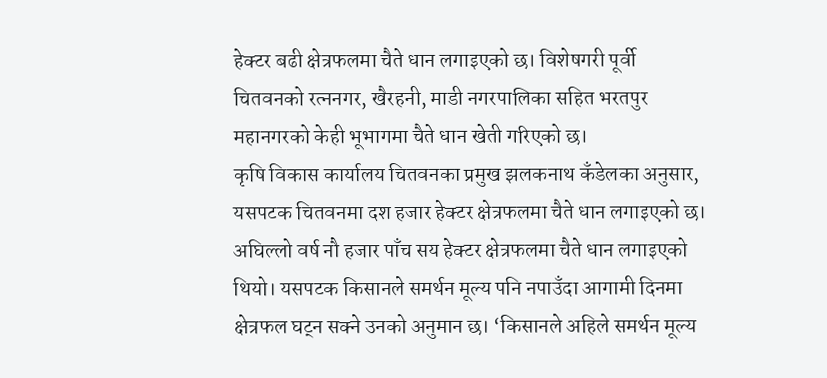हेक्टर बढी क्षेत्रफलमा चैते धान लगाइएको छ। विशेषगरी पूर्वी चितवनको रत्ननगर, खैरहनी, माडी नगरपालिका सहित भरतपुर महानगरको केही भूभागमा चैते धान खेती गरिएको छ।
कृषि विकास कार्यालय चितवनका प्रमुख झलकनाथ कँडेलका अनुसार, यसपटक चितवनमा दश हजार हेक्टर क्षेत्रफलमा चैते धान लगाइएको छ। अघिल्लो वर्ष नौ हजार पाँच सय हेक्टर क्षेत्रफलमा चैते धान लगाइएको थियो। यसपटक किसानले समर्थन मूल्य पनि नपाउँदा आगामी दिनमा क्षेत्रफल घट्न सक्ने उनको अनुमान छ। ‘किसानले अहिले समर्थन मूल्य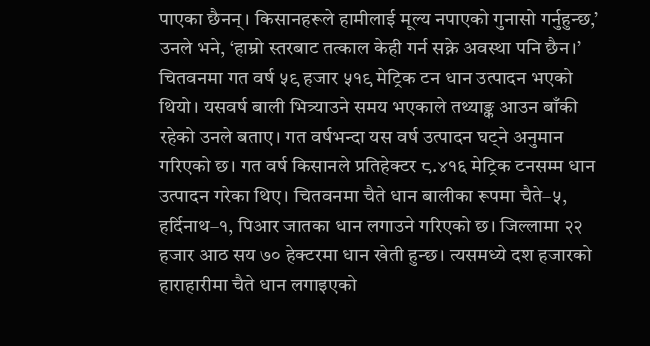पाएका छैनन्। किसानहरूले हामीलाई मूल्य नपाएको गुनासो गर्नुहुन्छ,’ उनले भने, ‘हाम्रो स्तरबाट तत्काल केही गर्न सक्ने अवस्था पनि छैन।’
चितवनमा गत वर्ष ५९ हजार ५१९ मेट्रिक टन धान उत्पादन भएको थियो। यसवर्ष बाली भित्र्याउने समय भएकाले तथ्याङ्क आउन बाँकी रहेको उनले बताए। गत वर्षभन्दा यस वर्ष उत्पादन घट्ने अनुमान गरिएको छ। गत वर्ष किसानले प्रतिहेक्टर ८.४१६ मेट्रिक टनसम्म धान उत्पादन गरेका थिए। चितवनमा चैते धान बालीका रूपमा चैते–५, हर्दिनाथ–१, पिआर जातका धान लगाउने गरिएको छ। जिल्लामा २२ हजार आठ सय ७० हेक्टरमा धान खेती हुन्छ। त्यसमध्ये दश हजारको हाराहारीमा चैते धान लगाइएको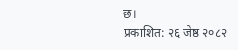छ।
प्रकाशित: २६ जेष्ठ २०८२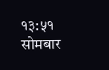१३:५१ सोमबार